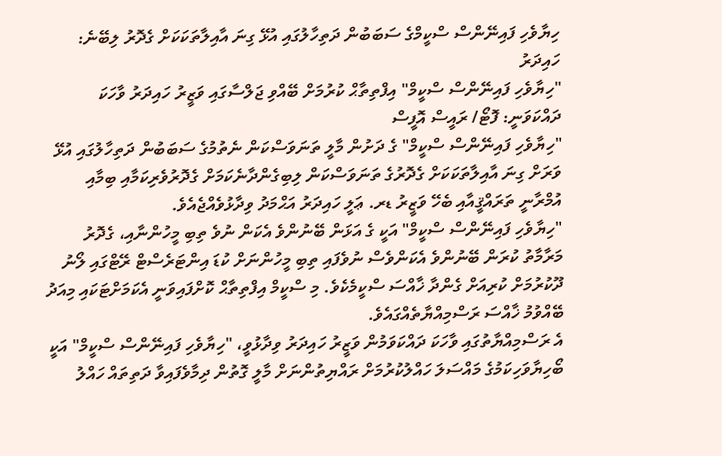ހިޔާވެހި ފައިނޭންސް ސްކީމްގެ ސަބަބުން ދަތިހާލުގައި އުޅޭ ގިނަ އާއިލާތަކަކަށް ގެދޮރު ލިބޭނެ: ހައިދަރު
"ހިޔާވެހި ފައިނޭންސް ސްކީމް" އިފްތިތާޙް ކުރުމަށް ބޭއްވި ޖަލްސާގައި ވަޒީރު ހައިދަރު ވާހަކަ ދައްކަވަނީ: ފޮޓޯ/ ރައީސް އޮފީސް
"ހިޔާވެހި ފައިނޭންސް ސްކީމް" ގެ ދަށުން މާލީ ތަނަވަސްކަން ނެތުމުގެ ސަބަބުން ދަތިހާލުގައި އުޅޭ ވަރަށް ގިނަ އާއިލާތަކަކަށް ގެދޮރުގެ ތަނަވަސްކަން ލިބިގެންދާނެކަމަށް ގެދޮރުވެރިކަމާއި ބިމާއި އުމްރާނީ ތަރައްޤީއާއި ބެހޭ ވަޒީރު ޑރ. ޢަލީ ހައިދަރު އަޙްމަދު ވިދާޅުވެއްޖެއެވެ.
"ހިޔާވެހި ފައިނޭންސް ސްކީމް" އަކީ ގެ އަޅަން ބޭނުންވެ އެކަން ނުވެ ތިބި މީހުންނާއި، ގެދޮރު މަރާމާތު ކުރަން ބޭނުންވެ އެކަންވެސް ނުވެފައި ތިބި މީހުންނަށް ކުޑަ އިންޓަރެސްޓް ރޭޓްގައި ލޯނު ދޫކުރުމަށް ކުރިއަށް ގެންދާ ޚާއްސަ ސްކީމެކެވެ. މި ސްކީމް އިފްތިތާޙް ކޮށްފައިވަނީ އެކަމަށްޓަކައި މިއަދު ބޭއްވުމު ޚާއްސަ ރަސްމިއްޔާތެއްގައެވެ.
އެ ރަސްމިއްޔާތުގައި ވާހަކަ ދައްކަވަމުން ވަޒީރު ހައިދަރު ވިދާޅުވީ، "ހިޔާވެހި ފައިނޭންސް ސްކީމް" އަކީ ބޯހިޔާވަހިކަމުގެ މައްސަލަ ހައްލުކުރުމަށް ރައްޔިތުންނަށް މާލީ ގޮތުން ދިމާވެފައިވާ ދަތިތައް ހައްލު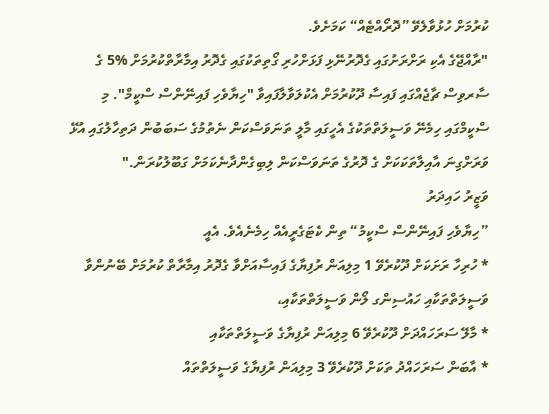ކުރުމަށް ހުޅުވާލެވޭ ”ދޮރޯއްޓެއް“ ކަމަށެވެ.
"ރާއްޖޭގެ އެކި ރަށްރަށުގައި ގެދޮރުނޭޅި ފަޅަށްހުރި ގޯތިތަކުގައި ގެދޮރު އިމާރާތްކުރުމަށް %5 ގެ ސާރވިސް ޗާޖެއްގައި ފައިސާ ދޫކުރުމަށް އެކުލަވާލާފައިވާ "ހިޔާވެހި ފައިނޭންސް ސްކީމް". މި ސްކީމްގައި ހިމެނޭ ވަސީލަތްތަކުގެ އެހީގައި މާލީ ތަނަވަސްކަން ނެތުމުގެ ސަބަބުން ދަތިހާލުގައި އުޅޭ ވަރަށްގިނަ އާއިލާތަކަކަށް ގެ ދޮރުގެ ތަނަވަސްކަން ލިބިގެންދާނެކަމަށް ގަބޫލުކުރަން."
ވަޒީރު ހައިދަރު
”ހިޔާވެހި ފައިނޭންސް ސްކީމު“ ތިން ކެޓަގެރީއެއް ހިމެނެއެވެ. އެއީ
* ހުރިހާ ރަށަކަށް ދޫކުރެވޭ 1 މިލިއަން ރުފިޔާގެ ފައިސާއަށްވާ ގެދޮރު އިމާރާތް ކުރުމަށް ބޭނުންވާ ވަސީލަތްތަކާއި ހައުސިންގ ލޯން ވަސީލަތްތަކާއި،
* މާލޭ ސަރަހައްދަށް ދޫކުރެވޭ 6 މިލިއަން ރުފިޔާގެ ވަސީލަތްތަކާއި
* އާބަން ސަރަހައްދު ތަކަށް ދޫކުރެވޭ 3 މިލިއަން ރުފިޔާގެ ވަސީލަތްތައް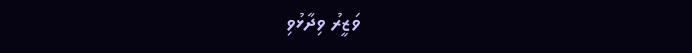ވަޒީރު ވިދާޅުވި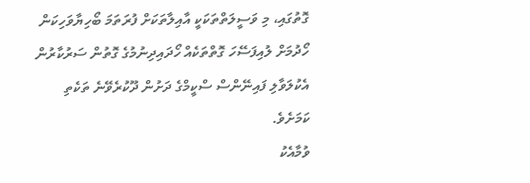ގޮތުގައި، މި ވަސީލަތްތަކަކީ އާއިލާތަކަށް ފުރަތަމަ ބޯހިޔާވަހިކަން ހޯދުމަށް ލުއިފަސޭހަ ގޮތްތަކެއް ހޯދައިދިނުމުގެ ގޮތުން ސަރުކާރުން އެކުލަވާލި ފައިނޭންސް ސްކީމްގެ ދަށުން ދޫކުރެވޭނެ ތަކެތި ކަމަށެވެ.
ވުމާއެކު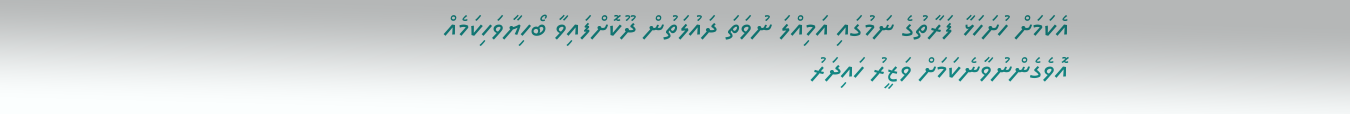އެކަމަށް ހުށަހަޅާ ފަރާތުގެ ނަމުގައި އަމިއްލަ ނުވަތަ ދައުލަތުން ދޫކޮށްފައިވާ ބޯހިޔާވަހިކަމެއް އޮވެގެންނުވާނެކަމަށް ވަޒީރު ހައިދަރު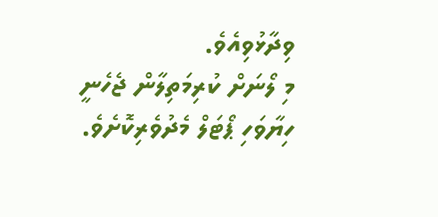ވިދާޅުވިއެވެ.
މި ލޯނަށް ކުރިމަތިލާން ޖެހެނީ ހިޔާވަހި ޕޯޓަލް މެދުވެރިކޮށެވެ.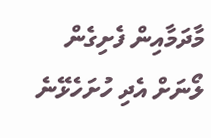މާދަމާއިން ފެށިގެން ލޯނަށް އެދި ހުށަހެޅޭނެ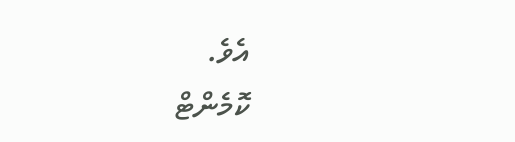އެވެ.
ކޮމެންޓް